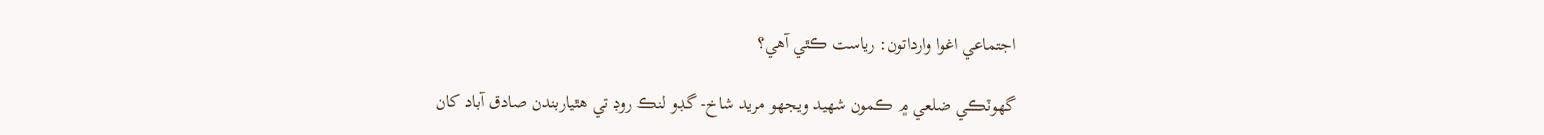اجتماعي اغوا وارداتون: رياست ڪٿي آهي؟

گھوٽڪي ضلعي ۾ ڪمون شھيد ويجھو مريد شاخ- گڊو لنڪ روڊ تي هٿياربندن صادق آباد کان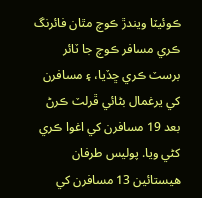ڪوئيٽا ويندڙ ڪوچ مٿان فائرنگ ڪري مسافر ڪوچ جا ٽائر برسٽ ڪري ڇڏيا، ۽ مسافرن کي يرغمال بڻائي ڦرلٽ ڪرڻ بعد 19 مسافرن کي اغوا ڪري کڻي ويا. پوليس طرفان ھيستائين 13 مسافرن کي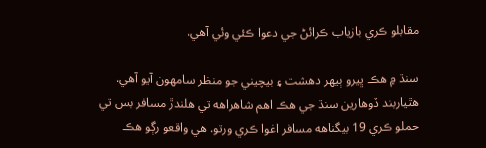مقابلو ڪري بازياب ڪرائڻ جي دعوا ڪئي وئي آهي.

سنڌ ۾ هڪ ڀيرو ٻيهر دهشت ۽ بيچيني جو منظر سامهون آيو آهي. هٿياربند ڏوهارين سنڌ جي هڪ اهم شاهراهه تي هلندڙ مسافر بس تي حملو ڪري 19 بيگناهه مسافر اغوا ڪري ورتو. هي واقعو رڳو هڪ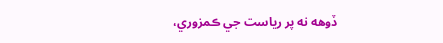ڏوهه نه پر رياست جي ڪمزوري،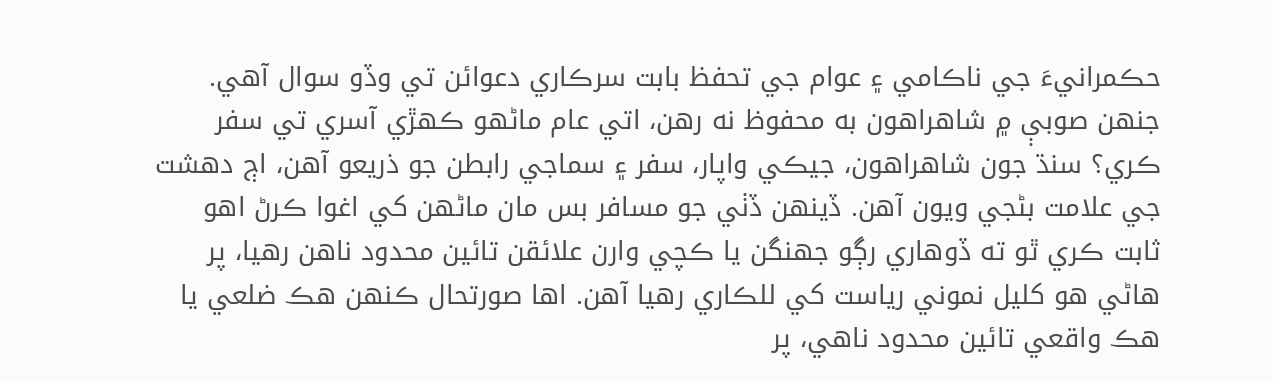حڪمرانيءَ جي ناڪامي ۽ عوام جي تحفظ بابت سرڪاري دعوائن تي وڏو سوال آهي. جنهن صوبې ۾ شاهراهون به محفوظ نه رهن، اتي عام ماڻهو ڪهڙي آسري تي سفر ڪري؟ سنڌ جون شاهراهون، جيڪي واپار، سفر ۽ سماجي رابطن جو ذريعو آهن، اڄ دهشت جي علامت بڻجي ويون آهن. ڏينهن ڏٺي جو مسافر بس مان ماڻهن کي اغوا ڪرڻ اهو ثابت ڪري ٿو ته ڏوهاري رڳو جهنگن يا ڪچي وارن علائقن تائين محدود ناهن رهيا، پر هاڻي هو کليل نموني رياست کي للڪاري رهيا آهن. اها صورتحال ڪنهن هڪ ضلعي يا هڪ واقعي تائين محدود ناهي، پر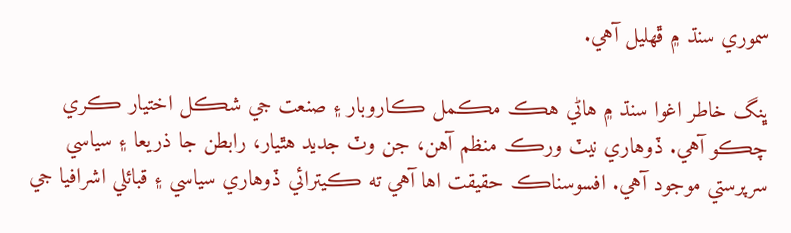سموري سنڌ ۾ ڦهليل آهي.

ڀنگ خاطر اغوا سنڌ ۾ هاڻي هڪ مڪمل ڪاروبار ۽ صنعت جي شڪل اختيار ڪري چڪو آهي. ڏوهاري نيٽ ورڪ منظم آهن، جن وٽ جديد هٿيار، رابطن جا ذريعا ۽ سياسي سرپرستي موجود آهي. افسوسناڪ حقيقت اها آهي ته ڪيترائي ڏوهاري سياسي ۽ قبائلي اشرافيا جي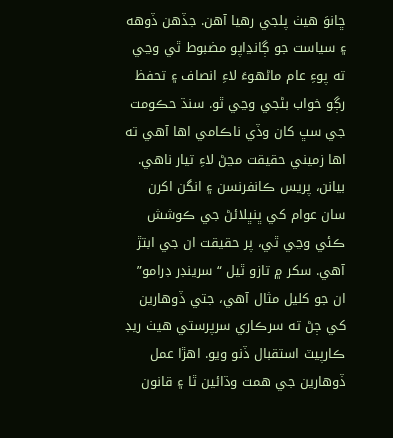ڇانوَ هيٺ پلجي رهيا آهن. جڏهن ڏوهه ۽ سياست جو ڳانڍاپو مضبوط ٿي وڃي ته پوءِ عام ماڻهوءَ لاءِ انصاف ۽ تحفظ رڳو خواب بڻجي وڃي ٿو. سنڌ حڪومت جي سڀ کان وڏي ناڪامي اها آهي ته اھا زميني حقيقت مڃڻ لاءِ تيار ناهي. بيانن، پريس ڪانفرنسن ۽ انگن اکرن سان عوام کي ڀنڀلائڻ جي ڪوشش ڪئي وڃي ٿي، پر حقيقت ان جي ابتڙ آهي. سکر ۾ تازو ٿيل “سرينڊر ڊرامو” ان جو کليل مثال آهي، جتي ڏوهارين کي ڄڻ ته سرڪاري سرپرستي هيٺ ريڊ ڪارپيٽ استقبال ڏنو ويو. اهڙا عمل ڏوهارين جي همت وڌائين ٿا ۽ قانون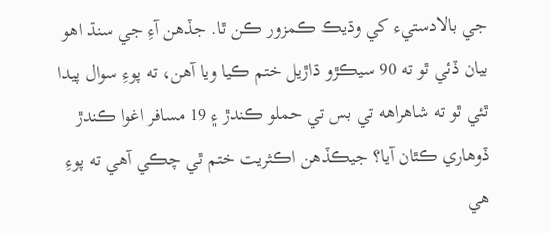جي بالادستيء کي وڌيڪ ڪمزور ڪن ٿا. جڏهن آءِ جي سنڌ اهو بيان ڏئي ٿو ته 90 سيڪڙو ڌاڙيل ختم ڪيا ويا آهن، ته پوءِ سوال پيدا ٿئي ٿو ته شاهراهه تي بس تي حملو ڪندڙ ۽ 19 مسافر اغوا ڪندڙ ڏوهاري ڪٿان آيا؟ جيڪڏهن اڪثريت ختم ٿي چڪي آهي ته پوءِ هي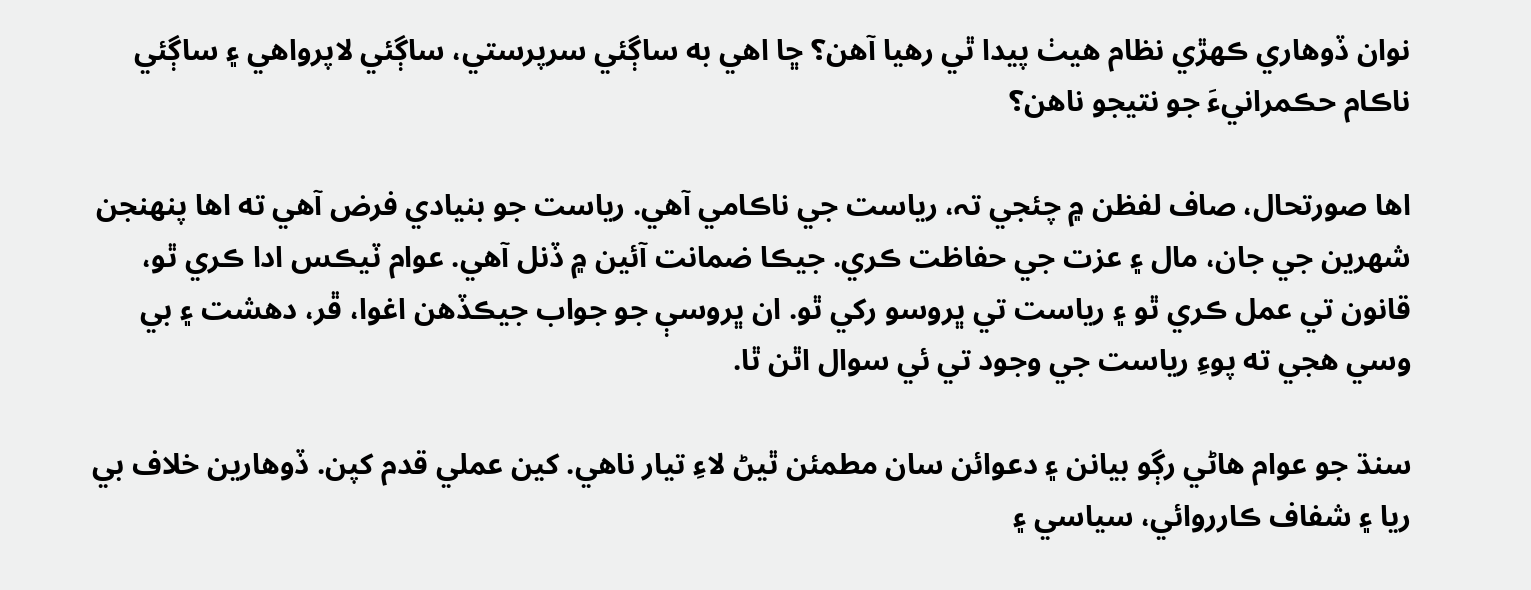نوان ڏوهاري ڪهڙي نظام هيٺ پيدا ٿي رهيا آهن؟ ڇا اهي به ساڳئي سرپرستي، ساڳئي لاپرواهي ۽ ساڳئي ناڪام حڪمرانيءَ جو نتيجو ناهن؟

اھا صورتحال، صاف لفظن ۾ چئجي تہ، رياست جي ناڪامي آهي. رياست جو بنيادي فرض آهي ته اھا پنهنجن شهرين جي جان، مال ۽ عزت جي حفاظت ڪري. جيڪا ضمانت آئين ۾ ڏنل آهي. عوام ٽيڪس ادا ڪري ٿو، قانون تي عمل ڪري ٿو ۽ رياست تي ڀروسو رکي ٿو. ان ڀروسې جو جواب جيڪڏهن اغوا، ڦر، دهشت ۽ بي وسي هجي ته پوءِ رياست جي وجود تي ئي سوال اٿن ٿا.

سنڌ جو عوام هاڻي رڳو بيانن ۽ دعوائن سان مطمئن ٿيڻ لاءِ تيار ناهي. کين عملي قدم کپن. ڏوهارين خلاف بي ريا ۽ شفاف ڪارروائي، سياسي ۽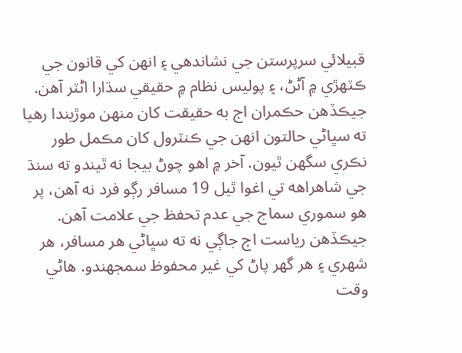قبيلائي سرپرستن جي نشاندهي ۽ انهن کي قانون جي ڪٽهڙي ۾ آڻڻ، ۽ پوليس نظام ۾ حقيقي سڌارا اڻٽر آهن. جيڪڏهن حڪمران اڄ به حقيقت کان منهن موڙيندا رهيا ته سڀاڻي حالتون انهن جي ڪنٽرول کان مڪمل طور نڪري سگهن ٿيون. آخر ۾ اهو چوڻ بيجا نه ٿيندو ته سنڌ جي شاهراهه تي اغوا ٿيل 19 مسافر رڳو فرد نه آهن، پر هو سموري سماج جي عدم تحفظ جي علامت آهن. جيڪڏهن رياست اڄ جاڳي نه ته سڀاڻي هر مسافر، هر شهري ۽ هر گهر پاڻ کي غير محفوظ سمجهندو. هاڻي وقت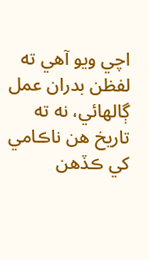اچي ويو آهي ته لفظن بدران عمل ڳالهائي، نه ته تاريخ هن ناڪامي کي ڪڏهن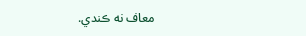معاف نه ڪندي.